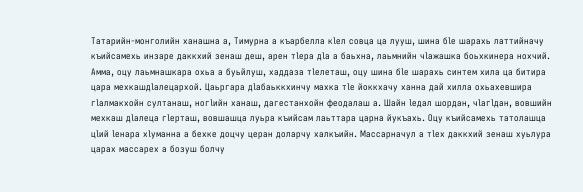Татарийн-монголийн ханашна а, Тимурна а къарбелла кӏел совца ца лууш, шина бӏе шарахь латтийначу къийсамехь инзаре даккхий зенаш деш, арен тӏера дӏа а баьхна, лаьмнийн чӏажашка боьхкинера нохчий. Амма, оцу лаьмнашкара охьа а буьйлуш, хаддаза тӏелеташ, оцу шина бӏе шарахь синтем хила ца битира цара мехкашдӏалецархой. Цаьргара дӏабаьккхинчу махка тӏе йоккхачу ханна дай хилла охьахевшира гӏалмакхойн султанаш, ногӏийн ханаш, дагестанхойн феодалаш а. Шайн ӏедал шордан, чӏагӏдан, вовшийн мехкаш дӏалеца гӏерташ, вовшашца луьра къийсам лаьттара царна йукъахь. Оцу къийсамехь татолашца цӏий ӏенара хӏуманна а бехке доцчу церан доларчу халкъийн. Массарначул а тӏех даккхий зенаш хуьлура царах массарех а бозуш болчу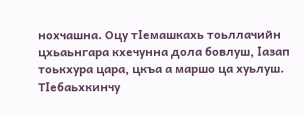нохчашна. Оцу тӏемашкахь тоьллачийн цхьаьнгара кхечунна дола бовлуш, ӏазап тоькхура цара, цкъа а маршо ца хуьлуш. Тӏебаьхкинчу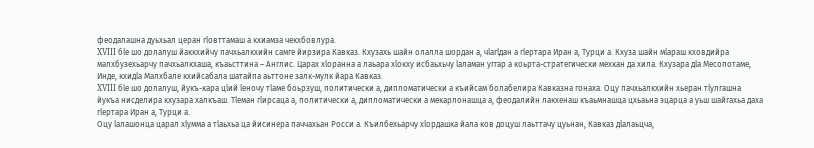феодалашна дуьхьал церан гӏовттамаш а кхиамза чекхбовлура.
XVIII бӏе шо долалуш йаккхийчу пачхьалкхийн самге йирзира Кавказ. Кхузахь шайн олалла шордан а, чӏагӏдан а гӏертара Иран а, Турци а. Кхуза шайн мӏараш кховдийра малхбузехьарчу пачхьалкхаша, къаьсттина – Англис. Царах хӏоранна а лаьара хӏокху исбаьхьчу ӏаламан уггар а коьрта-стратегически мехкан да хила. Кхузара дӏа Месопотаме, Инде, кхидӏа Малхбале кхийсабала шатайпа аьттоне залк-мулк йара Кавказ.
XVIII бӏе шо долалуш, йукъ-кара цӏий ӏеночу тӏаме боьрзуш, политически а, дипломатически а къийсам болабелира Кавказна гонаха. Оцу пачхьалкхийн хьеран тӏулгашна йукъа нисделира кхузара халкъаш. Тӏеман гӏирсаца а, политически а, дипломатически а мекарлонашца а, феодалийн лакхенаш къаьмнашца цхьаьна эцарца а уьш шайгахьа даха гӏертара Иран а, Турци а.
Оцу ӏалашонца царал хӏумма а тӏаьхьа ца йисинера паччахьан Росси а. Къилбехьарчу хӏордашка йала ков доцуш лаьттачу цуьнан, Кавказ дӏалаьцча,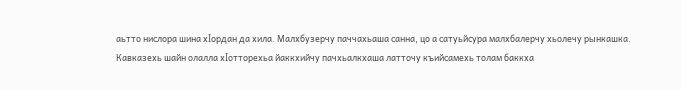аьтто нислора шина хӏордан да хила. Малхбузерчу паччахьаша санна, цо а сатуьйсура малхбалерчу хьолечу рынкашка.
Кавказехь шайн олалла хӏотторехьа йаккхийчу пачхьалкхаша латточу къийсамехь толам баккха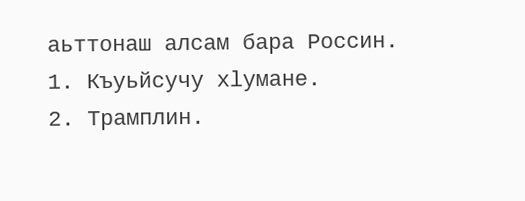аьттонаш алсам бара Россин.
1. Къуьйсучу хӏумане.
2. Трамплин.